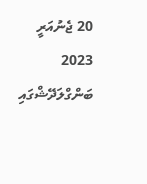20 ޖެނުއަރީ 2023
ބަންގްލަދޭޝްގައި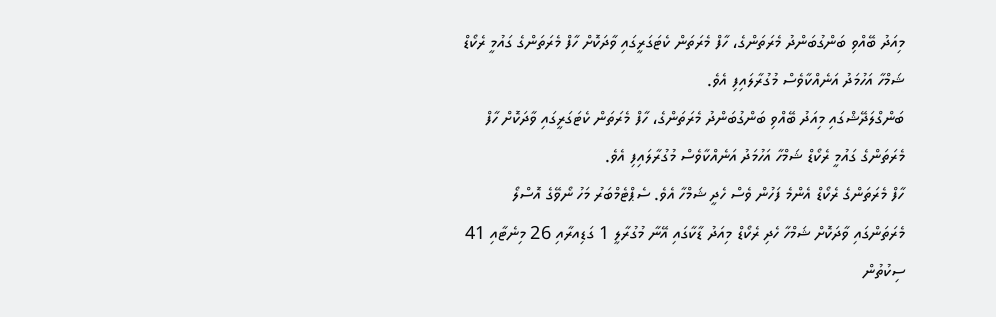މިއަދު ބޭއްވި ބަންގުބަންދު މެރަތަންގެ، ހާފް މެރަތަން ކެޓަގަރީގައި ވާދަކޮށް ހާފް މެރަތަންގެ ގައުމީ ރެކޯޑް ޝަމްހާ އަހުމަދު އަނެއްކާވެސް މުގުރާލައިފި އެވެ.
ބަންގްލަދޭޝްގައި މިއަދު ބޭއްވި ބަންގުބަންދު މެރަތަންގެ، ހާފް މެރަތަން ކެޓަގަރީގައި ވާދަކޮށް ހާފް މެރަތަންގެ ގައުމީ ރެކޯޑް ޝަމްހާ އަހުމަދު އަނެއްކާވެސް މުގުރާލައިފި އެވެ.
ހާފް މެރަތަންގެ ރެކޯޑް އެންމެ ފަހުން ވެސް ހެދީ ޝަމްހާ އެވެ. ސެޕްޓެމްބަރު މަހު ނޯވޭގެ އޮސްލޯ މެރަތަންގައި ވާދަކޮށް ޝަމްހާ ހެދި ރެކޯޑް މިއަދު ޑާކާގައި އޭނާ މުގުރާލީ 1 ގަޑިއރާއި 26 މިނެޓާއި 41 ސިކުތުން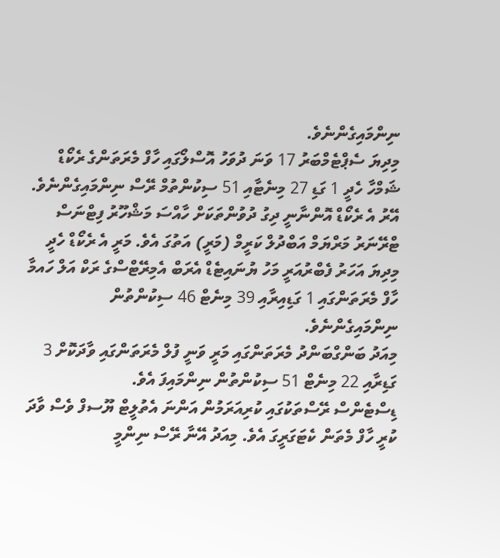ނިންމައިގެންނެވެ.
މިދިޔަ ސެޕްޓެމްބަރު 17 ވަނަ ދުވަހު އޮސްލޯގައި ހާފް މެރަތަންގެ ރެކޯޑް ޝަމްހާ ހެދީ 1 ގަޑި 27 މިނެޓާއި 51 ސިކުންތުމް ރޭސް ނިންމައިގެންނެވެ. އޭރު އެ ރެކޯޑް އޮންނާނީ ދިގު ދުވުންތަކަށް ހާއްސަ މަޝްހޫރު ފިޓްނަސް ޓްރޭނަރު މަރްޔަމް އަބްދުލް ކަރީމް (މަރީ) އަތުގަ އެވެ. މަރީ އެ ރެކޯޑް ހެދީ މިދިޔަ އަހަރު ފެބްރުއަރީ މަހު ޔުނައިޓެޑް އެރަބް އެމިރޭޓްސްގެ ރަކް އަލް ހައމާ ހާފް މެރަތަންގައި 1 ގަޑިއިރާއި 39 މިނެޓް 46 ސިކުންތުން ނިންމައިގެންނެވެ.
މިއަދު ބަންގްބަންދު މެރަތަންގައި މަރީ ވަނީ ފުލް މެރަތަންގައި ވާދަކޮށް 3 ގަޑިރާއި 22 މިނެޓް 51 ސިކުންތުން ނިންމައިފަ އެވެ.
ޑިސްޓެންސް ރޭސްތަކުގައި ކުރިއަރަމުން އަންނަ އެތުލީޓް ޔޫސފް ވެސް ވާދަ ކުރީ ހާފް މެތަން ކެޓަގަރީގަ އެވެ. މިއަދު އޭނާ ރޭސް ނިންމީ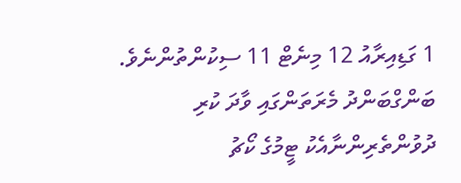1 ގަޑިއިރާއު 12 މިނެޓް 11 ސިކުންތުންނެވެ.
ބަންގްބަންދު މެރަތަންގައި ވާދަ ކުރި ދުވުންތެރިންނާއެކު ޓީމުގެ ކޯޗު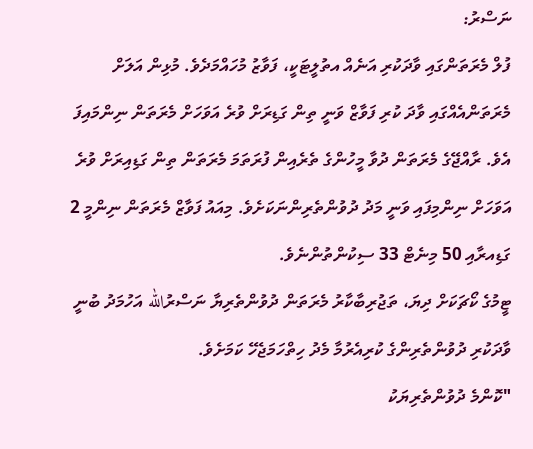ނަސްރު:
ފުލް މެރަތަންގައި ވާދަކުރި އަނެއް އތުލީޓަކީ، ފަވާޒު މުހައްމަދެވެ. މުޅިން އަލަށް މެރަތަންއެއްގައި ވާދަ ކުރި ފަވާޒް ވަނީ ތިން ގަޑިރަށް ވުރެ އަވަހަށް މެރަތަން ނިންމައިފަ އެވެ. ރާއްޖޭގެ މެރަތަން ދުވާ މީހުންގެ ތެރެއިން ފުރަތަމަ މެރަތަން ތިން ގަޑިއިރަށް ވުރެ އަވަހަށް ނިންމިފައި ވަނީ މަދު ދުވުންތެރިންނަކަށެވެ. މިއައު ފަވާޒް މެރަތަން ނިންމީ 2 ގަޑިއރާއި 50 މިނެޓް 33 ސިކުންތުންނެވެ.
ޓީމުގެ ކޯޗަކަށް ދިޔަ، ތަޖުރިބާކާރު މެރަތަން ދުވުންތެރިޔާ ނަސްރުالله އަހުމަދު ބުނީ ވާދަކުރި ދުވުންތެރިންގެ ކުރިއެރުމާ މެދު ހިތްހަމަޖެހޭ ކަމަށެވެ.
"ކޮންމެ ދުވުންތެރިޔަކު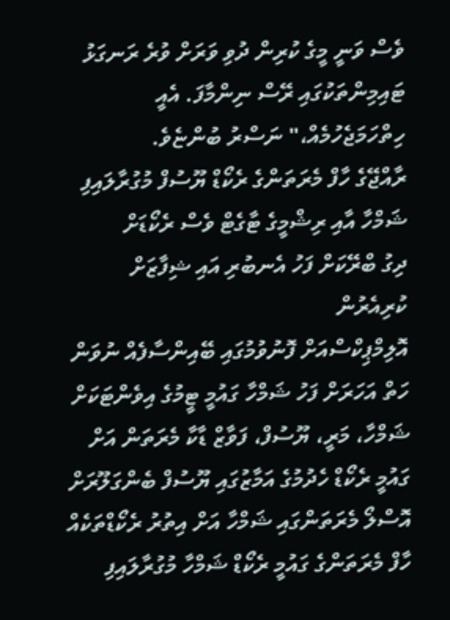ވެސް ވަނީ މީގެ ކުރިން ދުވި ވަރަށް ވުރެ ރަނގަޅު ޓައިމިންތަކުގައި ރޭސް ނިންމާފަ. އެއީ ހިތްހަމަޖެހުމެއް،" ނަސްރު ބުންޏެވެ.
ރާއްޖޭގެ ހާފް މެރަތަންގެ ރެކޯޑް ޔޫސުފް މުގުރާލައިފި
ޝަމްހާ އާއި ރިޝްމީގެ ޓާގެޓް ވެސް ރެކޯޑަށް
ދިގު ބްރޭކަށް ފަހު އެނބުރި އައި ޝިފާޒަށް ކުރިއެރުން
އޮލިމްޕިކްސްއަށް ފޮނުވުމުގައި ބޭއިންސާފެއް ނުވަން
ހަތް އަހަރަށް ފަހު ޝަމްހާ ގައުމީ ޓީމުގެ އިވެންޓަކަށް
ޝަމްހާ، މަރީ، ޔޫސުފް، ފަވާޒް ޑާކާ މެރަތަން އަށް
ގައުމީ ރެކޯޑް ހެދުމުގެ އަމާޒުގައި ޔޫސުފް ބެންގަލޫރަށް
އޮސްލޯ މެރަތަންގައި ޝަމްހާ އަށް އިތުރު ރެކޯޑްތަކެއް
ހާފް މެރަތަންގެ ގައުމީ ރެކޯޑް ޝަމްހާ މުގުރާލައިފި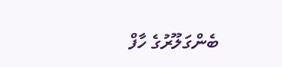ބެންގަލޫރުގެ ހާފް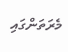މެރަތަންގައި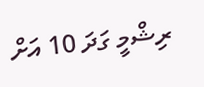ރިޝްމީ ގަދަ 10 އަށް